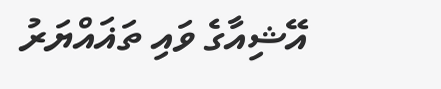އޭޝިއާގެ ވައި ތަޣައްޔަރު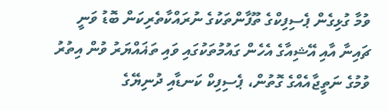ވުމާ ގުޅިގެން ޕެސިފިކްގެ ތޫފާންތަކުގެ ނުރައްކާތެރިކަން ބޮޑު ވަނީ
ޗައިނާ އާއި އޭޝިއާގެ އެހެން ގައުމުތަކުގައި ވައި ތަޣައްޔަރު ވުން އިތުރު ވުމުގެ ނަތީޖާއެއްގެ ގޮތުން، ޕެސިފިކް ކަނޑާއި ދުނިޔޭގެ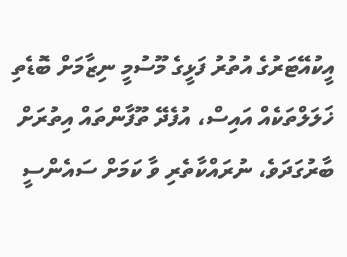އީކުއޭޓަރުގެ އުތުރު ފަޅީގެ މޫސުމީ ނިޒާމަށް ބޮޑެތި ޚަލަލްތަކެއް އައިސް، އުފެދޭ ތޫފާންތައް އިތުރަށް ބާރުގަދަވެ، ނުރައްކާތެރި ވާ ކަމަށް ސައެންސީ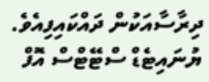ދިރާސާއަކުން ދައްކައިފިއެވެ.
ޔުނައިޓެޑް ސްޓޭޓްސް އޮފް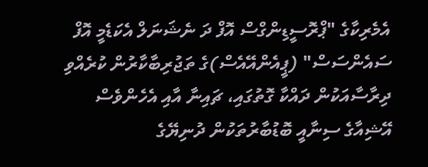އެމެރިކާގެ "ޕްރޮސީޑިންގްސް އޮފް ދަ ނެޝަނަލް އެކަޑެމީ އޮފް ސައެންސަސް" (ޕީއެންއޭއެސް)ގެ ތަޖުރިބާކާރުން ކުރެއްވި ދިރާސާއަކުން ދައްކާ ގޮތުގައި، ޗައިނާ އާއި އެހެންވެސް އޭޝިއާގެ ސިނާއީ ބޮޑުބާރުތަކުން ދުނިޔޭގެ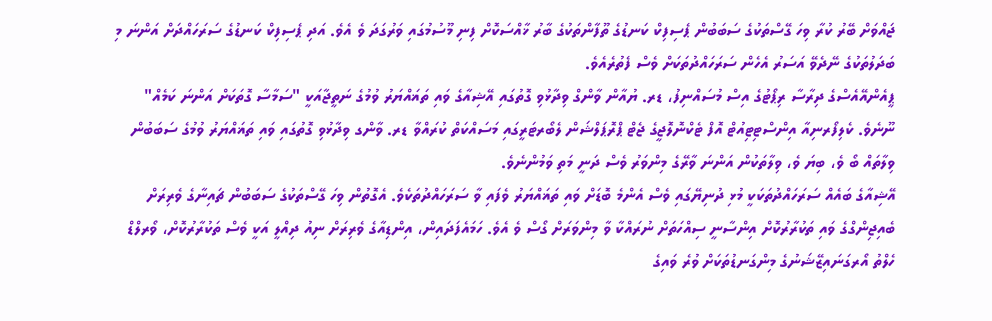ޖައްވަށް ބޭރު ކުރާ ވިހަ ގޭސްތަކުގެ ސަބަބުން ޕެސިފިކް ކަނޑުގެ ތޫފާންތަކުގެ ބާރު ޚާއްސަކޮށް ފިނި މޫސުމުގައި ވަރުގަދަ ވެ އެވެ. އަދި ޕެސިފިކް ކަނޑުގެ ސަރަހައްދަށް އަންނަ މި ބަދަލުތަކުގެ ނޭދެވޭ އަސަރު އެހެން ސަރަހައްދުތަކަށް ވެސް ފެތުރެއެވެ.
ޕީއެންއޭއެސްގެ ދިރާސާ ރިޕޯޓުގެ އިސް މުސައްނިފު، ޑރ. ޔުއާން ވާންގް ވިދާޅުވި ގޮތުގައި އޭޝިއާގެ ވައި ތަޣައްޔަރު ވުމުގެ ނަތީޖާއަކީ "ސަމާސާ ގޮތަކަށް އަންނަ ކަމެއް" ނޫނެވެ. ކެލިފޯރނިއާ އިންސްޓިޓިއުޓް އޮފް ޓެކްނޮލޮޖީގެ ޖެޓް ޕްރޮޕަލްޝަން ލެބޯރޓަރީގައި މަސައްކަތް ކުރައްވާ ޑރ. ވާންގ ވިދާޅުވި ގޮތުގައި ވައި ތަޣައްޔަރު ވުމުގެ ސަބަބުން ވިލާތައް ބޯ ވެ، ބިޔަ ވެ، ވިލާތަކުން އަންނަ ވާރޭގެ މިންވަރު ވެސް ދަނީ މަތި ވަމުންނެވެ.
އޭޝިއާގެ ބައެއް ސަރަހައްދުތަކަކީ މުޅި ދުނިޔޭގައި ވެސް އެންމެ ބޮޑަށް ވައި ތަޣައްޔަރު ވެފައި ވާ ސަރަހައްދުތަކެވެ. އެގޮތުން ވިހަ ގޭސްތަކުގެ ސަބަބުން ޗައިނާގެ ވެރިރަށް ބެއިޖިންގްގެ ވައި ތަކުރާރުކޮށް އިންސާނީ ސިއްހަތަށް ނުރައްކާ ވާ މިންވަރަށް ގޯސް ވެ އެވެ. ހަމައެފަދައިން، އިންޑިއާގެ ވެރިރަށް ނިއު ދިއްލީ އަކީ ވެސް ތަކުރާރުކޮށް، ވޯރލްޑް ހެލްތު އޯރގަނައިޒޭޝަނުގެ މިންގަނޑުތަކަށް ވުރެ ވައިގެ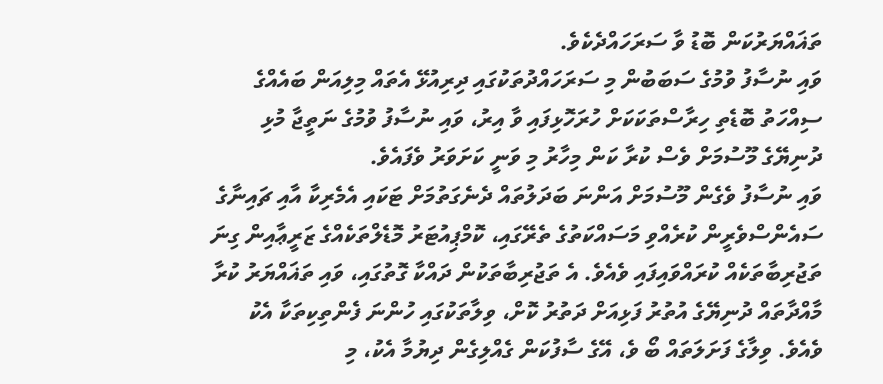ތަޣައްޔަރުކަން ބޮޑު ވާ ސަރަހައްދެކެވެ.
ވައި ނުސާފު ވުމުގެ ސަބަބުން މި ސަރަހައްދުތަކުގައި ދިރިއުޅޭ އެތައް މިލިއަން ބައެއްގެ ސިއްހަތު ބޮޑެތި ހިރާސްތަކަކަށް ހުރަހޮޅިފައި ވާ އިރު، ވައި ނުސާފު ވުމުގެ ނަތީޖާ މުޅި ދުނިޔޭގެ މޫސުމަށް ވެސް ކުރާ ކަން މިހާރު މި ވަނީ ކަށަވަރު ވެފައެވެ.
ވައި ނުސާފު ވެގެން މޫސުމަށް އަންނަ ބަދަލުތައް ދެނެގަތުމަށް ޓަކައި އެމެރިކާ އާއި ޗައިނާގެ ސައެންސްވެރީން ކުރެއްވި މަސައްކަތުގެ ތެރޭގައި، ކޮމްޕިއުޓަރު މޮޑެލްތަކެއްގެ ޒަރީޢާއިން ގިނަ ތަޖުރިބާތަކެއް ކުރައްވައިފައި ވެއެވެ. އެ ތަޖުރިބާތަކުން ދައްކާ ގޮތުގައި، ވައި ތަޣައްޔަރު ކުރާ މާއްދާތައް ދުނިޔޭގެ އުތުރު ފަޅިއަށް ދަތުރު ކޮށް، ވިލާތަކުގައި ހުންނަ ފެންތިކިތަކާ އެކު ވެއެވެ. ވިލާގެ ފަށަލަތައް ބޯ ވެ، އޭގެ ސާފުކަން ގެއްލިގެން ދިޔުމާ އެކު، މި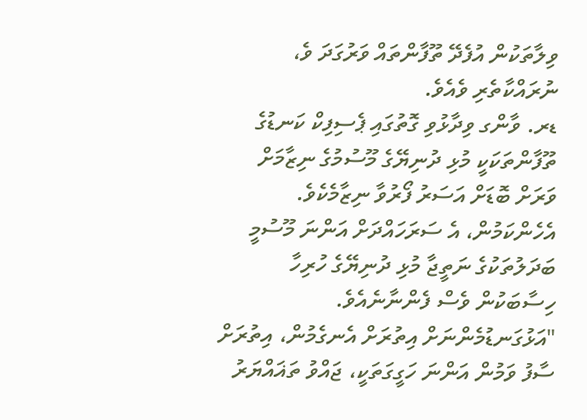ވިލާތަކުން އުފެދޭ ތޫފާންތައް ވަރުގަދަ ވެ، ނުރައްކާތެރި ވެއެވެ.
ޑރ. ވާންގ ވިދާޅުވި ގޮތުގައި ޕެސިފިކް ކަނޑުގެ ތޫފާންތަކަކީ މުޅި ދުނިޔޭގެ މޫސުމުގެ ނިޒާމަށް ވަރަށް ބޮޑަށް އަސަރު ފޯރުވާ ނިޒާމެކެވެ. އެހެންކަމުން، އެ ސަރަހައްދަށް އަންނަ މޫސުމީ ބަދަލުތަކުގެ ނަތީޖާ މުޅި ދުނިޔޭގެ ހުރިހާ ހިސާބަކުން ވެސް ފެންނާނެއެވެ.
"އަޅުގަނޑުމެންނަށް އިތުރަށް އެނގެމުން، އިތުރަށް ސާފު ވަމުން އަންނަ ހަގީގަތަކީ، ޖައްވު ތަޣައްޔަރު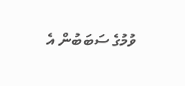ވުމުގެ ސަބަބުން އެ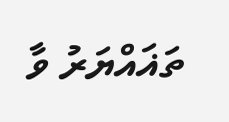ތަޣައްޔަރު ވާ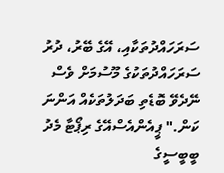ސަރަހައްދުތަކާއި، އޭގެ ބޭރު، ދުރު ސަރަހައްދުތަކުގެ މޫސުމަށް ވެސް ނޭދެވޭ ބޮޑެތި ބަދަލުތަކެއް އަންނަ ކަން." ޕީއެންއެސްއޭގެ ރިޕޯޓާ މެދު ބީބީސީގެ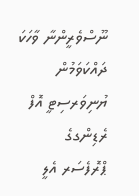ނޫސްވެރީންނާ ވާހަކަ ދައްކަވަމުން ޔުނިވަރސިޓީ އޮފް ރެޑިންގގެ ޕްރޮފެސަރ އެލީ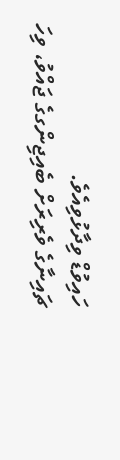ހައިވުޑް ވިދާޅުވިއެވެ.
ޗައިނާގެ ވެރިރަށް ބެއިޖިންގގެ ޖައްވު، ވިހަ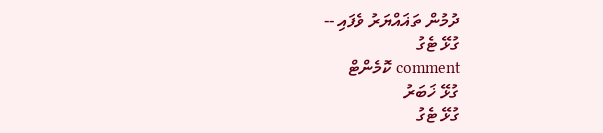ދުމުން ތަޣައްޔަރު ވެފައި --
ގުޅޭ ޓެގު
comment ކޮމެންޓް
ގުޅޭ ޚަބަރު
ގުޅޭ ޓެގު